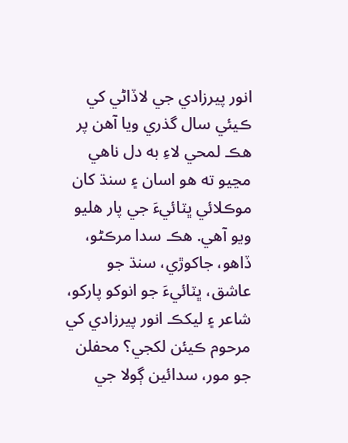انور پيرزادي جي لاڏاڻي کي ڪيئي سال گذري ويا آهن پر هڪ لمحي لاءِ به دل ناهي مڃيو ته هو اسان ۽ سنڌ کان موڪلائي ڀٽائيءَ جي پار هليو ويو آهي. هڪ سدا مرڪڻو، ڏاهو، جاکوڙي، سنڌ جو عاشق، ڀٽائيءَ جو انوکو پارکو، شاعر ۽ ليکڪ انور پيرزادي کي مرحوم ڪيئن لکجي؟ محفلن جو مور، سدائين ڳولا جي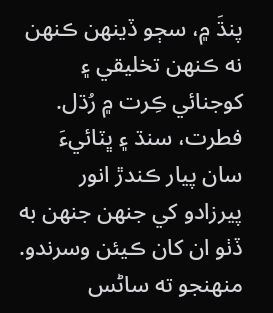پنڌَ ۾، سڄو ڏينهن ڪنهن نه ڪنهن تخليقي ۽ کوجنائي ڪِرت ۾ رُڌل. فطرت، سنڌ ۽ ڀٽائيءَ سان پيار ڪندڙ انور پيرزادو کي جنهن جنهن به ڏٺو ان کان ڪيئن وسرندو. منهنجو ته ساڻس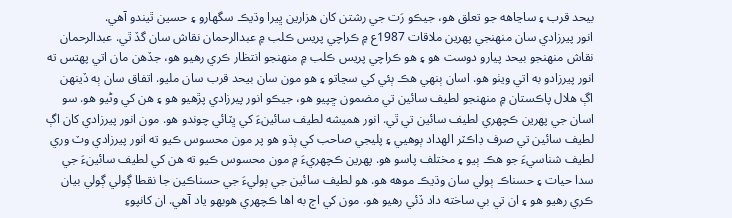بيحد قرب ۽ ساڃاهه جو تعلق هو، جيڪو رَت جي رشتن کان هزارين ڀيرا وڌيڪ سگهارو ۽ حسين ٿيندو آهي.
انور پيرزادي سان منهنجي پهرين ملاقات 1987ع ۾ ڪراچي پريس ڪلب ۾ عبدالرحمان نقاش سان گڏ ٿي. عبدالرحمان نقاش منهنجو بيحد پيارو دوست هو ۽ هو ڪراچي پريس ڪلب ۾ منهنجو انتظار ڪري رهيو هو، جڏهن مان اتي پهتس ته انور پيرزادو به اتي ويٺو هو. اسان ٻنهي هڪ ٻئي کي سڃاتو ۽ هو مون سان بيحد قرب سان مليو. اتفاق سان ٻه ڏينهن اڳ هلال پاڪستان ۾ منهنجو لطيف سائين تي مضمون ڇپيو هو، جيڪو انور پيرزادي پڙهيو هو ۽ هن کي وڻيو هو. سو اسان جي پهرين ڪچهري لطيف سائين تي ٿي. انور هميشه لطيف سائينءَ کي ڀٽائي چوندو هو. مون انور پيرزادي کان اڳ لطيف سائين تي صرف ڊاڪٽر الهداد ٻوهيي ۽ پليجي صاحب کي ٻڌو هو پر مون محسوس ڪيو ته انور پيرزادي وٽ وري لطيف شناسيءَ جو هڪ ٻيو ۽ مختلف پاسو هو. پهرين ڪچهريءَ ۾ مون محسوس ڪيو ته هن کي لطيف سائينءَ جي سدا حيات ۽ حسناڪ ٻولي سان وڌيڪ موهه هو. هو لطيف سائين جي ٻوليءَ جي حسناڪين جا نقطا ڳولي ڳولي بيان ڪري رهيو هو ۽ ان تي بي ساخته داد ڏئي رهيو هو. مون کي اڄ به اها ڪچهري هوبهو ياد آهي. ان کانپوءِ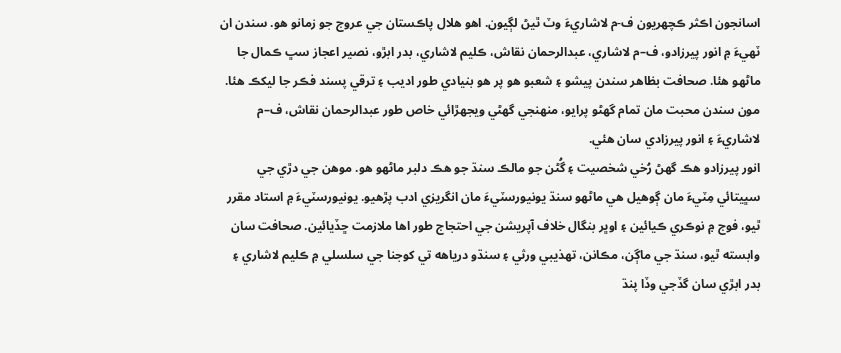اسانجون اڪثر ڪچهريون ف-م لاشاريءَ وٽ ٿيڻ لڳيون. اهو هلال پاڪستان جي عروج جو زمانو هو. سندن ان ٽهيءَ ۾ انور پيرزادو، ف–م لاشاري، عبدالرحمان نقاش، ڪليم لاشاري، بدر ابڙو، نصير اعجاز سڀ ڪمال جا ماڻهو هئا. صحافت بظاهر سندن پيشو ۽ شعبو هو پر هو بنيادي طور اديب ۽ ترقي پسند فڪر جا ليکڪ هئا. مون سندن محبت مان تمام گهڻو پرايو، منهنجي گهڻي ويجهڙائي خاص طور عبدالرحمان نقاش، ف–م لاشاريءَ ۽ انور پيرزادي سان هئي.
انور پيرزادو هڪ گهڻ رُخي شخصيت ۽ گُڻن جو مالڪ سنڌ جو هڪ دلبر ماڻهو هو. موهن جي دڙي جي سڀيتائي مِٽيءَ مان ڳوهيل هي ماڻهو سنڌ يونيورسٽيءَ مان انگريزي ادب پڙهيو. يونيورسٽيءَ ۾ استاد مقرر ٿيو، فوج ۾ نوڪري ڪيائين ۽ اوڀر بنگال خلاف آپريشن جي احتجاج طور اها ملازمت ڇڏيائين. صحافت سان وابسته ٿيو، سنڌ جي ماڳن، مڪانن، تهذيبي ورثي ۽ سنڌو درياهه تي کوجنا جي سلسلي ۾ ڪليم لاشاري ۽ بدر ابڙي سان گڏجي وڏا پنڌ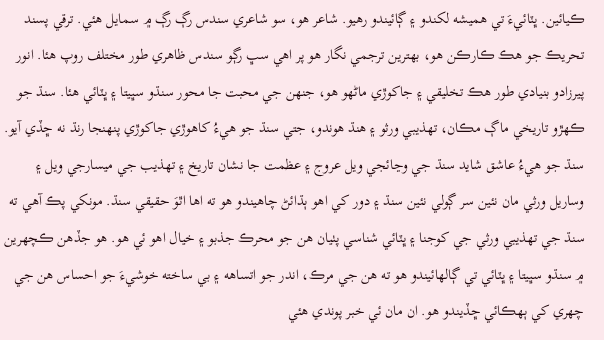ڪيائين. ڀٽائيءَ تي هميشه لکندو ۽ ڳائيندو رهيو. شاعر هو، سو شاعري سندس رڳ رڳ ۾ سمايل هئي. ترقي پسند تحريڪ جو هڪ ڪارڪن هو، بهترين ترجمي نگار هو پر اهي سڀ رڳو سندس ظاهري طور مختلف روپ هئا. انور پيرزادو بنيادي طور هڪ تخليقي ۽ جاکوڙي ماڻهو هو، جنهن جي محبت جا محور سنڌو سڀيتا ۽ ڀٽائي هئا. سنڌ جو ڪهڙو تاريخي ماڳ مڪان، تهذيبي ورثو ۽ هنڌ هوندو، جتي سنڌ جو هيءُ کاهوڙي جاکوڙي پنهنجا رنڌ نه ڇڏي آيو. سنڌ جو هيءُ عاشق شايد سنڌ جي وڃائجي ويل عروج ۽ عظمت جا نشان تاريخ ۽ تهذيب جي ميسارجي ويل ۽ وساريل ورثي مان نئين سر ڳولي نئين سنڌ ۽ دور کي اهو ٻڌائڻ چاهيندو هو ته اها اٿوَ حقيقي سنڌ. مونکي پڪ آهي ته سنڌ جي تهذيبي ورثي جي کوجنا ۽ ڀٽائي شناسي پٺيان هن جو محرڪ جذبو ۽ خيال اهو ئي هو. هو جڏهن ڪچهرين ۾ سنڌو سڀيتا ۽ ڀٽائي تي ڳالهائيندو هو ته هن جي مرڪ، اندر جو اتساهه ۽ بي ساخته خوشيءَ جو احساس هن جي چهري کي ٻهڪائي ڇڏيندو هو. ان مان ئي خبر پوندي هئي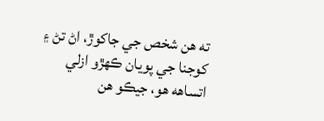ته هن شخص جي جاکوڙ، اڻ تڻ ۽ کوجنا جي پويان ڪهڙو ازلي اتساهه هو، جيڪو هن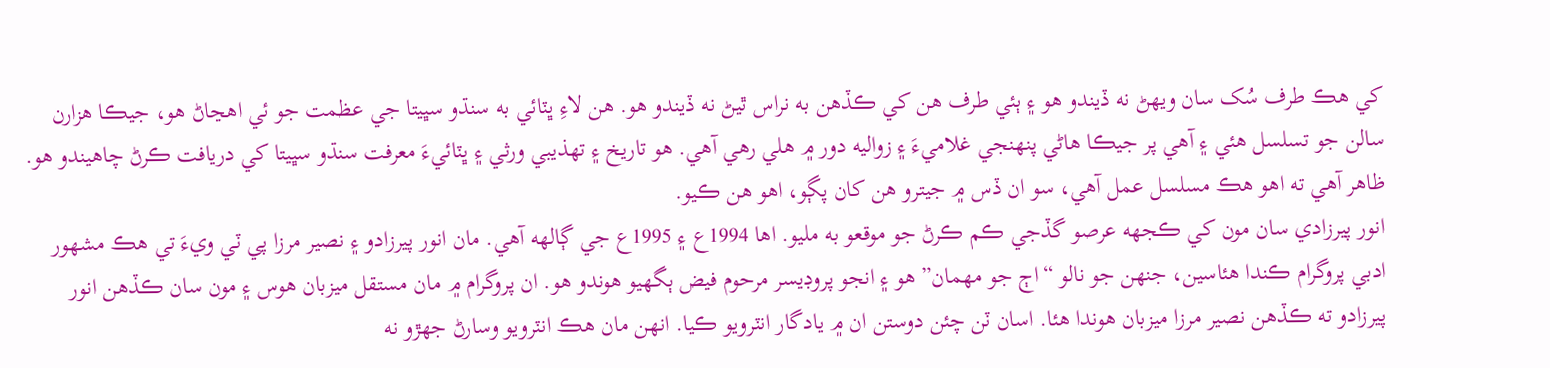کي هڪ طرف سُک سان ويهڻ نه ڏيندو هو ۽ ٻئي طرف هن کي ڪڏهن به نراس ٿيڻ نه ڏيندو هو. هن لاءِ ڀٽائي به سنڌو سڀيتا جي عظمت جو ئي اهڃاڻ هو، جيڪا هزارن سالن جو تسلسل هئي ۽ آهي پر جيڪا هاڻي پنهنجي غلاميءَ ۽ زواليه دور ۾ هلي رهي آهي. هو تاريخ ۽ تهذيبي ورثي ۽ ڀٽائيءَ معرفت سنڌو سڀيتا کي دريافت ڪرڻ چاهيندو هو. ظاهر آهي ته اهو هڪ مسلسل عمل آهي، سو ان ڏس ۾ جيترو هن کان پڳو، اهو هن ڪيو.
انور پيرزادي سان مون کي ڪجهه عرصو گڏجي ڪم ڪرڻ جو موقعو به مليو. اها 1994ع ۽ 1995ع جي ڳالهه آهي. مان انور پيرزادو ۽ نصير مرزا پي ٽي ويءَ تي هڪ مشهور ادبي پروگرام ڪندا هئاسين، جنهن جو نالو “اڄ جو مهمان” هو ۽ انجو پروڊيسر مرحوم فيض ٻگهيو هوندو هو. ان پروگرام ۾ مان مستقل ميزبان هوس ۽ مون سان ڪڏهن انور پيرزادو ته ڪڏهن نصير مرزا ميزبان هوندا هئا. اسان ٽن چئن دوستن ان ۾ يادگار انٽرويو ڪيا. انهن مان هڪ انٽرويو وسارڻ جهڙو نه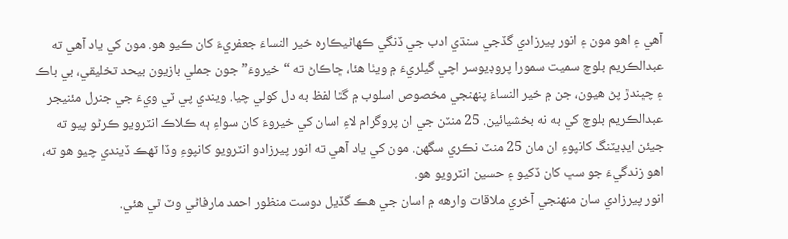آهي ۽ اهو مون ۽ انور پيرزادي گڏجي سنڌي ادب جي ڏنگي ڪهاڻيڪاره خير النساءَ جعفريءَ کان ڪيو هو. مون کي ياد آهي ته عبدالڪريم بلوچ سميت سمورا پروڊيوسر اچي گيلريءَ ۾ ويٺا هئا، ڇاڪاڻ ته “خيروءَ” جون جملي بازيون بيحد تخليقي، بي باڪ ۽ چڀندڙ پڻ هيون، جن ۾ خير النساءَ پنهنجي مخصوص اسلوب ۾ گٿا لفظ به دل کولي چيا. ويندي پي ٽي ويءَ جي جنرل مئنيجر عبدالڪريم بلوچ کي به نه بخشيائين. 25 منٽن جي ان پروگرام لاءِ اسان کي خيروءَ کان سواءِ ٻه ڪلاڪ انٽرويو ڪرڻو پيو ته جيئن ايڊيٽنگ کانپوءِ ان مان 25 منٽ نڪري سگهن. مون کي ياد آهي ته انور پيرزادو انٽرويو کانپوءِ وڏا ٽهڪ ڏيندي چيو هو ته، اهو زندگيءَ جو سڀ کان ڏکيو ۽ حسين انٽرويو هو.
انور پيرزادي سان منهنجي آخري ملاقات وارهه ۾ اسان جي هڪ گڏيل دوست منظور احمد مارفاڻي وٽ ٿي هئي.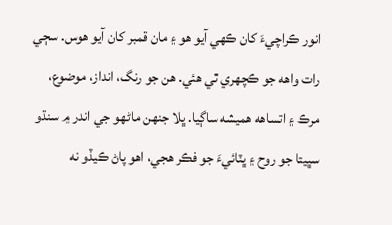انور ڪراچيءَ کان ڪهي آيو هو ۽ مان قمبر کان آيو هوس. سڄي رات واهه جو ڪچهري ٿي هئي. هن جو رنگ، انداز، موضوع، مرڪ ۽ اتساهه هميشه ساڳيا. ڀلا جنهن ماڻهو جي اندر ۾ سنڌو سڀيتا جو روح ۽ ڀٽائيءَ جو فڪر هجي، اهو پاڻ ڪيڏو نه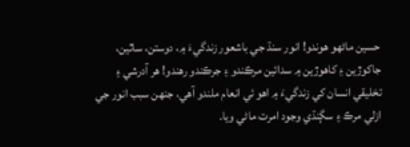حسين ماڻهو هوندو! انور سنڌ جي باشعور زندگيءَ ۾، دوستن، ساٿين، جاکوڙين ۽ کاهوڙين ۾ سدائين مرڪندو ۽ جرڪندو رهندو! هر آدرشي ۽ تخليقي انسان کي زندگيءَ ۾ اهو ئي انعام ملندو آهي، جنهن سبب انور جي ازلي مرڪ ۽ سڳنڌي وجود امرت ماڻي ويا.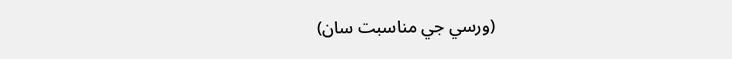(ورسي جي مناسبت سان)